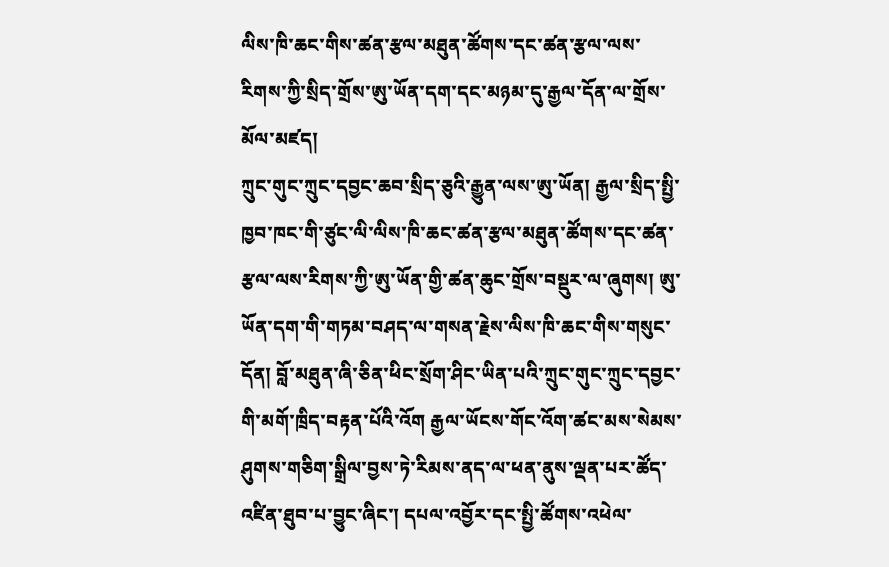ལིས་ཁི་ཆང་གིས་ཚན་རྩལ་མཐུན་ཚོགས་དང་ཚན་རྩལ་ལས་རིགས་ཀྱི་སྲིད་གྲོས་ཨུ་ཡོན་དག་དང་མཉམ་དུ་རྒྱལ་དོན་ལ་གྲོས་མོལ་མཛད།
ཀྲུང་གུང་ཀྲུང་དབྱང་ཆབ་སྲིད་ཅུའི་རྒྱུན་ལས་ཨུ་ཡོན། རྒྱལ་སྲིད་སྤྱི་ཁྱབ་ཁང་གི་ཙུང་ལི་ལིས་ཁི་ཆང་ཚན་རྩལ་མཐུན་ཚོགས་དང་ཚན་རྩལ་ལས་རིགས་ཀྱི་ཨུ་ཡོན་གྱི་ཚན་ཆུང་གྲོས་བསྡུར་ལ་ཞུགས། ཨུ་ཡོན་དག་གི་གཏམ་བཤད་ལ་གསན་རྗེས་ལིས་ཁི་ཆང་གིས་གསུང་དོན། བློ་མཐུན་ཞི་ཅིན་ཕིང་སྲོག་ཤིང་ཡིན་པའི་ཀྲུང་གུང་ཀྲུང་དབྱང་གི་མགོ་ཁྲིད་བརྟན་པོའི་འོག རྒྱལ་ཡོངས་གོང་འོག་ཚང་མས་སེམས་ཤུགས་གཅིག་སྒྲིལ་བྱས་ཏེ་རིམས་ནད་ལ་ཕན་ནུས་ལྡན་པར་ཚོད་འཛིན་ཐུབ་པ་བྱུང་ཞིང་། དཔལ་འབྱོར་དང་སྤྱི་ཚོགས་འཕེལ་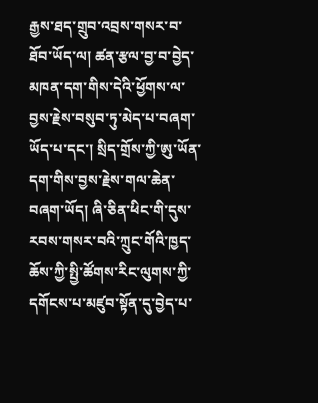རྒྱས་ཐད་གྲུབ་འབྲས་གསར་བ་ཐོབ་ཡོད་ལ། ཚན་རྩལ་བྱ་བ་བྱེད་མཁན་དག་གིས་དེའི་ཕྱོགས་ལ་བྱས་རྗེས་བསུབ་ཏུ་མེད་པ་བཞག་ཡོད་པ་དང་། སྲིད་གྲོས་ཀྱི་ཨུ་ཡོན་དག་གིས་བྱས་རྗེས་གལ་ཆེན་བཞག་ཡོད། ཞི་ཅིན་ཕིང་གི་དུས་རབས་གསར་བའི་ཀྲུང་གོའི་ཁྱད་ཆོས་ཀྱི་སྤྱི་ཚོགས་རིང་ལུགས་ཀྱི་དགོངས་པ་མཛུབ་སྟོན་དུ་བྱེད་པ་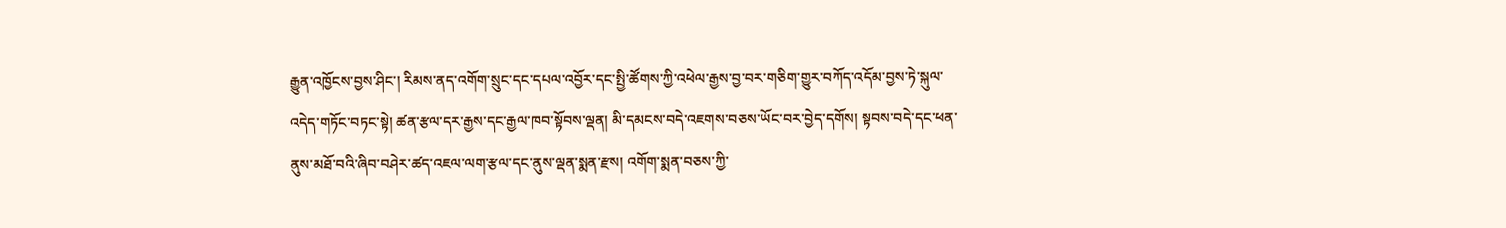རྒྱུན་འཁྱོངས་བྱས་ཤིང་། རིམས་ནད་འགོག་སྲུང་དང་དཔལ་འབྱོར་དང་སྤྱི་ཚོགས་ཀྱི་འཕེལ་རྒྱས་བྱ་བར་གཅིག་གྱུར་བཀོད་འདོམ་བྱས་ཏེ་སྐུལ་འདེད་གཏོང་བཏང་སྟེ། ཚན་རྩལ་དར་རྒྱས་དང་རྒྱལ་ཁབ་སྟོབས་ལྡན། མི་དམངས་བདེ་འཇགས་བཅས་ཡོང་བར་བྱེད་དགོས། སྟབས་བདེ་དང་ཕན་ནུས་མཐོ་བའི་ཞིབ་བཤེར་ཚད་འཇལ་ལག་རྩལ་དང་ནུས་ལྡན་སྨན་རྫས། འགོག་སྨན་བཅས་ཀྱི་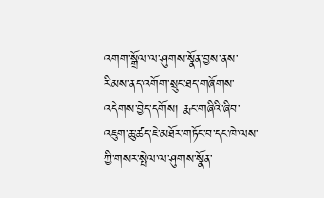འགག་སྒྲོལ་ལ་ཤུགས་སྣོན་བྱས་ནས་རིམས་ནད་འགོག་སྲུང་ཐད་གཞོགས་འདེགས་བྱེད་དགོས། རྨང་གཞིའི་ཞིབ་འཇུག་ཆུ་ཚད་ཇེ་མཐོར་གཏོང་བ་དང་ཁེ་ལས་ཀྱི་གསར་སྤེལ་ལ་ཤུགས་སྣོན་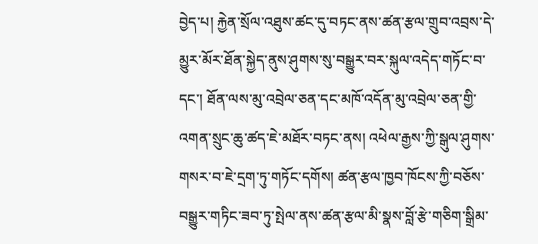བྱེད་པ། རྐྱེན་སྲོལ་འཐུས་ཚང་དུ་བཏང་ནས་ཚན་རྩལ་གྲུབ་འབྲས་དེ་མྱུར་མོར་ཐོན་སྐྱེད་ནུས་ཤུགས་སུ་བསྒྱུར་བར་སྐུལ་འདེད་གཏོང་བ་དང་། ཐོན་ལས་མུ་འབྲེལ་ཅན་དང་མཁོ་འདོན་མུ་འབྲེལ་ཅན་གྱི་འགན་སྲུང་ཆུ་ཚད་ཇེ་མཐོར་བཏང་ནས། འཕེལ་རྒྱས་ཀྱི་སྒུལ་ཤུགས་གསར་བ་ཇེ་དྲག་ཏུ་གཏོང་དགོས། ཚན་རྩལ་ཁྱབ་ཁོངས་ཀྱི་བཅོས་བསྒྱུར་གཏིང་ཟབ་ཏུ་སྤེལ་ནས་ཚན་རྩལ་མི་སྣས་བློ་རྩེ་གཅིག་སྒྲིམ་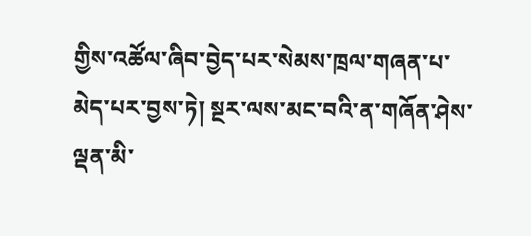གྱིས་འཚོལ་ཞིབ་བྱེད་པར་སེམས་ཁྲལ་གཞན་པ་མེད་པར་བྱས་ཏེ། སྔར་ལས་མང་བའི་ན་གཞོན་ཤེས་ལྡན་མི་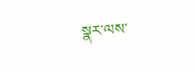སྣར་ལས་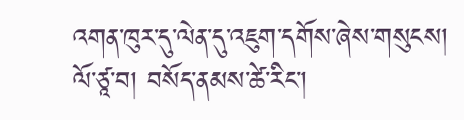འགན་ཁུར་དུ་ལེན་དུ་འཇུག་དགོས་ཞེས་གསུངས།
ལོ་ཙཱ་བ། བསོད་ནམས་ཚེ་རིང་།